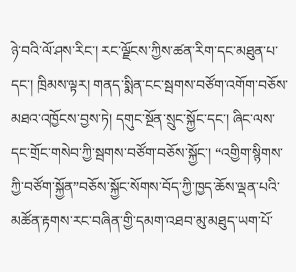ཉེ་བའི་ལོ་ཤས་རིང་། རང་ལྗོངས་ཀྱིས་ཚན་རིག་དང་མཐུན་པ་དང་། ཁྲིམས་ལྟར། གནད་སྨིན་ངང་སྦགས་བཙོག་འགོག་བཅོས་མཐའ་འཁྱོངས་བྱས་ཏེ། དགུང་སྔོན་སྲུང་སྐྱོང་དང་། ཞིང་ལས་དང་གྲོང་གསེབ་ཀྱི་སྦགས་བཙོག་བཅོས་སྐྱོང་། “འགྱིག་སྙིགས་ཀྱི་བཙོག་སྐྱོན”བཅོས་སྐྱོང་སོགས་བོད་ཀྱི་ཁྱད་ཆོས་ལྡན་པའི་མཚོན་རྟགས་རང་བཞིན་གྱི་དམག་འཐབ་མུ་མཐུད་ཡག་པོ་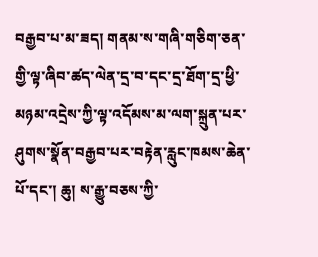བརྒྱབ་པ་མ་ཟད། གནམ་ས་གཞི་གཅིག་ཅན་གྱི་ལྟ་ཞིབ་ཚད་ལེན་དྲ་བ་དང་དྲ་ཐོག་དྲ་ཕྱི་མཉམ་འདྲེས་ཀྱི་ལྟ་འདོམས་མ་ལག་སྐྲུན་པར་ཤུགས་སྣོན་བརྒྱབ་པར་བརྟེན་རླུང་ཁམས་ཆེན་པོ་དང་། ཆུ། ས་རྒྱུ་བཅས་ཀྱི་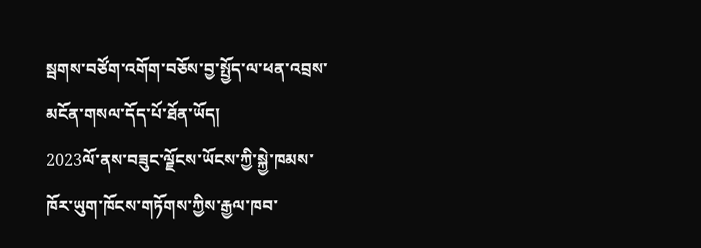སྦགས་བཙོག་འགོག་བཅོས་བྱ་སྤྱོད་ལ་ཕན་འབྲས་མངོན་གསལ་དོད་པོ་ཐོན་ཡོད།
2023ལོ་ནས་བཟུང་ལྗོངས་ཡོངས་ཀྱི་སྐྱེ་ཁམས་ཁོར་ཡུག་ཁོངས་གཏོགས་ཀྱིས་རྒྱལ་ཁབ་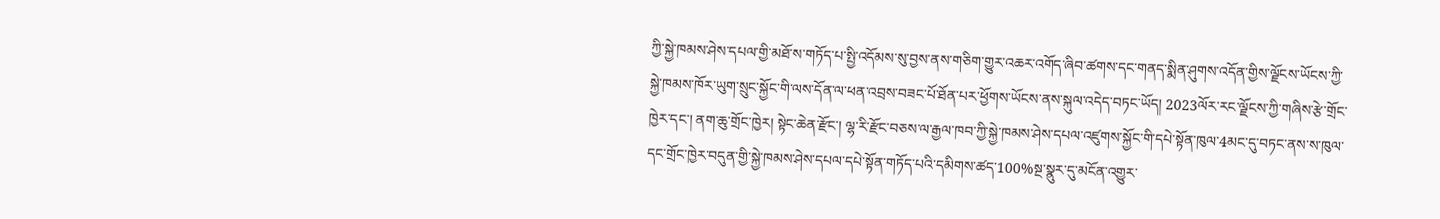ཀྱི་སྐྱེ་ཁམས་ཤེས་དཔལ་གྱི་མཐོ་ས་གཏོད་པ་སྤྱི་འདོམས་སུ་བྱས་ནས་གཅིག་གྱུར་འཆར་འགོད་ཞིབ་ཚགས་དང་གནད་སྨིན་ཤུགས་འདོན་གྱིས་ལྗོངས་ཡོངས་ཀྱི་སྐྱེ་ཁམས་ཁོར་ཡུག་སྲུང་སྐྱོང་གི་ལས་དོན་ལ་ཕན་འབྲས་བཟང་པོ་ཐོན་པར་ཕྱོགས་ཡོངས་ནས་སྐུལ་འདེད་བཏང་ཡོད། 2023ལོར་རང་ལྗོངས་ཀྱི་གཞིས་རྩེ་གྲོང་ཁྱེར་དང་། ནག་ཆུ་གྲོང་ཁྱེར། སྟེང་ཆེན་རྫོང་། ལྷ་རི་རྫོང་བཅས་ལ་རྒྱལ་ཁབ་ཀྱི་སྐྱེ་ཁམས་ཤེས་དཔལ་འཛུགས་སྐྱོང་གི་དཔེ་སྟོན་ཁུལ་4མང་དུ་བཏང་ནས་ས་ཁུལ་དང་གྲོང་ཁྱེར་བདུན་གྱི་སྐྱེ་ཁམས་ཤེས་དཔལ་དཔེ་སྟོན་གཏོད་པའི་དམིགས་ཚད་100%སྔ་སྣུར་དུ་མངོན་འགྱུར་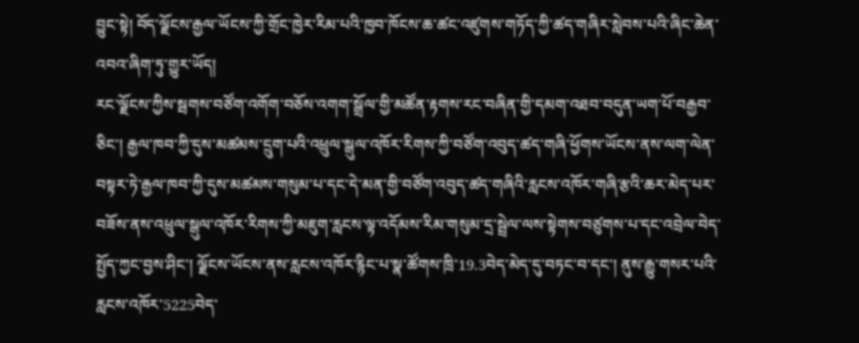བྱུང་སྟེ། བོད་ལྗོངས་རྒྱལ་ཡོངས་ཀྱི་གྲོང་ཁྱེར་རིམ་པའི་ཁྱབ་ཁོངས་ཆ་ཚང་འཛུགས་གཏོད་ཀྱི་ཚད་གཞིར་སླེབས་པའི་ཞིང་ཆེན་འབའ་ཞིག་ཏུ་གྱུར་ཡོད།
རང་ལྗོངས་ཀྱིས་སྦགས་བཙོག་འགོག་བཅོས་འགག་སྒྲོལ་གྱི་མཚོན་རྟགས་རང་བཞིན་གྱི་དམག་འཐབ་བདུན་ཡག་པོ་བརྒྱབ་ཅིང་། རྒྱལ་ཁབ་ཀྱི་དུས་མཚམས་དྲུག་པའི་འཕྲུལ་སྒུལ་འཁོར་རིགས་ཀྱི་བཙོག་འབུད་ཚད་གཞི་ཕྱོགས་ཡོངས་ནས་ལག་ལེན་བསྟར་ཏེ་རྒྱལ་ཁབ་ཀྱི་དུས་མཚམས་གསུམ་པ་དང་དེ་མན་གྱི་བཙོག་འབུད་ཚད་གཞིའི་རླངས་འཁོར་གཞི་རྩའི་ཆར་མེད་པར་བཟོས་ནས་འཕྲུལ་སྒུལ་འཁོར་རིགས་ཀྱི་མཇུག་རླངས་ལྟ་འདོམས་རིམ་གསུམ་དྲ་སྦྲེལ་ལས་སྟེགས་བཙུགས་པ་དང་འབྲེལ་བེད་སྤྱོད་ཀྱང་བྱས་ཤིང་། ལྗོངས་ཡོངས་ནས་རླངས་འཁོར་རྙིང་པ་སྣ་ཚོགས་ཁྲི་19.3བེད་མེད་དུ་བཏང་བ་དང་། ནུས་རྒྱུ་གསར་པའི་རླངས་འཁོར་5225བེད་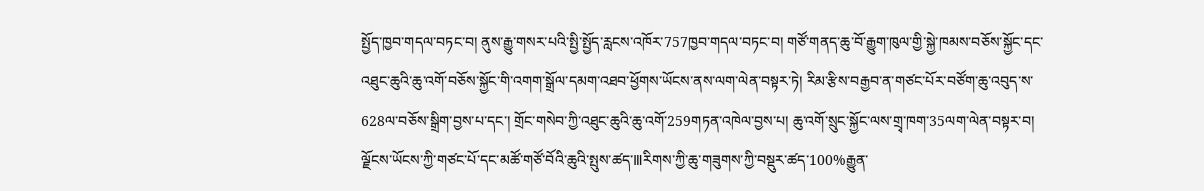སྤྱོད་ཁྱབ་གདལ་བཏང་བ། ནུས་རྒྱུ་གསར་པའི་སྤྱི་སྤྱོད་རླངས་འཁོར་757ཁྱབ་གདལ་བཏང་བ། གཙོ་གནད་ཆུ་བོ་རྒྱུག་ཁུལ་གྱི་སྐྱེ་ཁམས་བཅོས་སྐྱོང་དང་འཐུང་ཆུའི་ཆུ་འགོ་བཅོས་སྐྱོང་གི་འགག་སྒྲོལ་དམག་འཐབ་ཕྱོགས་ཡོངས་ནས་ལག་ལེན་བསྟར་ཏེ། རིམ་རྩིས་བརྒྱབ་ན་གཙང་པོར་བཙོག་ཆུ་འབུད་ས་628ལ་བཅོས་སྒྲིག་བྱས་པ་དང་། གྲོང་གསེབ་ཀྱི་འཐུང་ཆུའི་ཆུ་འགོ་259གཏན་འཁེལ་བྱས་པ། ཆུ་འགོ་སྲུང་སྐྱོང་ལས་གྲྭ་ཁག་35ལག་ལེན་བསྟར་བ། ལྗོངས་ཡོངས་ཀྱི་གཙང་པོ་དང་མཚོ་གཙོ་བོའི་ཆུའི་སྤུས་ཚད་Ⅲརིགས་ཀྱི་ཆུ་གཟུགས་ཀྱི་བསྡུར་ཚད་100%རྒྱུན་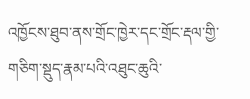འཁྱོངས་ཐུབ་ནས་གྲོང་ཁྱེར་དང་གྲོང་རྡལ་གྱི་གཅིག་སྡུད་རྣམ་པའི་འཐུང་ཆུའི་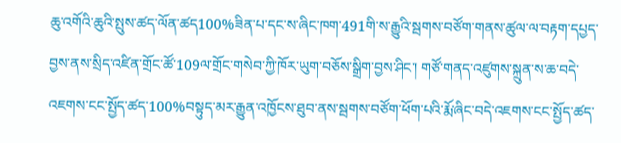ཆུ་འགོའི་ཆུའི་སྤུས་ཚད་ལོན་ཚད100%ཟིན་པ་དང་ས་ཞིང་ཁག་491གི་ས་རྒྱུའི་སྦགས་བཙོག་གནས་ཚུལ་ལ་བརྟག་དཔྱད་བྱས་ནས་སྲིད་འཛིན་གྲོང་ཚོ་109ལ་གྲོང་གསེབ་ཀྱི་ཁོར་ཡུག་བཅོས་སྒྲིག་བྱས་ཤིང་། གཙོ་གནད་འཛུགས་སྐྲུན་ས་ཆ་བདེ་འཇགས་ངང་སྤྱོད་ཚད་100%བསྟུད་མར་རྒྱུན་འཁྱོངས་ཐུབ་ནས་སྦགས་བཙོག་ཕོག་པའི་རྨོ་ཞིང་བདེ་འཇགས་ངང་སྤྱོད་ཚད་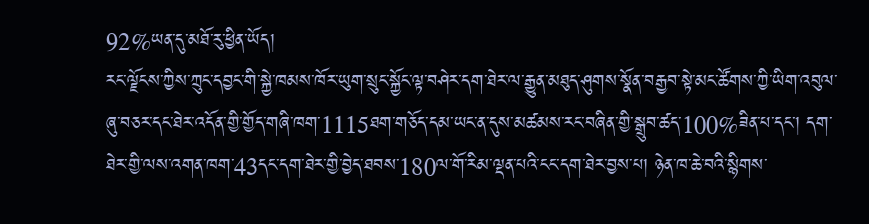92%ཡན་དུ་མཐོ་རུ་ཕྱིན་ཡོད།
རང་ལྗོངས་ཀྱིས་ཀྲུང་དབྱང་གི་སྐྱེ་ཁམས་ཁོར་ཡུག་སྲུང་སྐྱོང་ལྟ་བཤེར་དག་ཐེར་ལ་རྒྱུན་མཐུད་ཤུགས་སྣོན་བརྒྱབ་སྟེ་མང་ཚོགས་ཀྱི་ཡིག་འབུལ་ཞུ་བཅར་དང་ཐེར་འདོན་གྱི་གྱོད་གཞི་ཁག་1115ཐག་གཅོད་དམ་ཡང་ན་དུས་མཚམས་རང་བཞིན་གྱི་སྒྲུབ་ཚད་100%ཟིན་པ་དང་། དག་ཐེར་གྱི་ལས་འགན་ཁག་43དང་དག་ཐེར་གྱི་བྱེད་ཐབས་180ལ་གོ་རིམ་ལྡན་པའི་ངང་དག་ཐེར་བྱས་པ། ཉེན་ཁ་ཆེ་བའི་སྙིགས་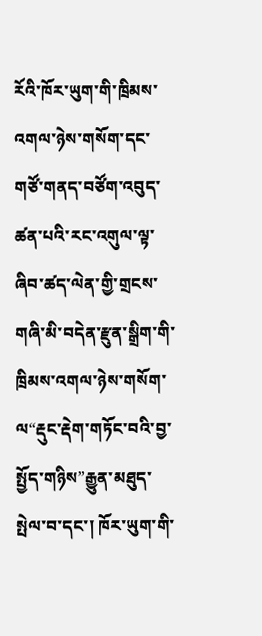རོའི་ཁོར་ཡུག་གི་ཁྲིམས་འགལ་ཉེས་གསོག་དང་གཙོ་གནད་བཙོག་འབུད་ཚན་པའི་རང་འགུལ་ལྟ་ཞིབ་ཚད་ལེན་གྱི་གྲངས་གཞི་མི་བདེན་རྫུན་སྒྲིག་གི་ཁྲིམས་འགལ་ཉེས་གསོག་ལ“རྡུང་རྡེག་གཏོང་བའི་བྱ་སྤྱོད་གཉིས”རྒྱུན་མཐུད་སྤེལ་བ་དང་། ཁོར་ཡུག་གི་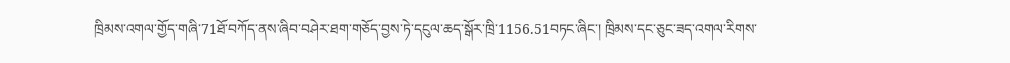ཁྲིམས་འགལ་གྱོད་གཞི་71ཐོ་བཀོད་ནས་ཞིབ་བཤེར་ཐག་གཅོད་བྱས་ཏེ་དངུལ་ཆད་སྒོར་ཁྲི་1156.51བཏང་ཞིང་། ཁྲིམས་དང་ཅུང་ཟད་འགལ་རིགས་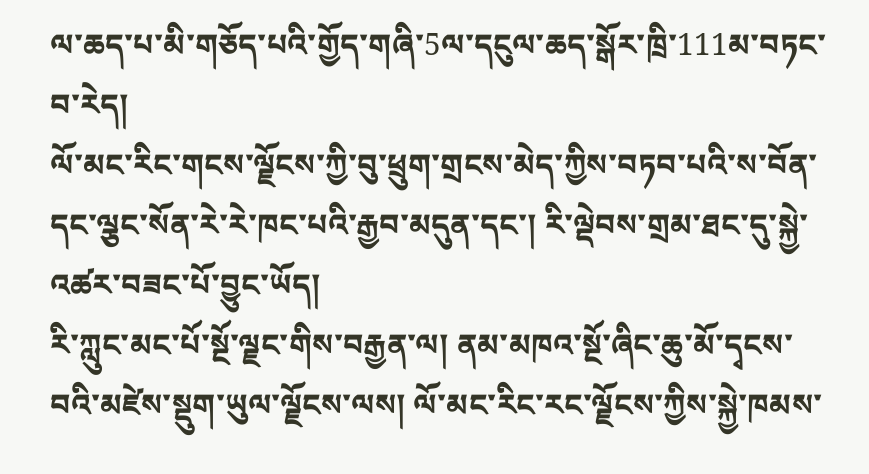ལ་ཆད་པ་མི་གཅོད་པའི་གྱོད་གཞི་5ལ་དངུལ་ཆད་སྒོར་ཁྲི་111མ་བཏང་བ་རེད།
ལོ་མང་རིང་གངས་ལྗོངས་ཀྱི་བུ་ཕྲུག་གྲངས་མེད་ཀྱིས་བཏབ་པའི་ས་བོན་དང་ལྕང་སོན་རེ་རེ་ཁང་པའི་རྒྱབ་མདུན་དང་། རི་ལྡེབས་གྲམ་ཐང་དུ་སྐྱེ་འཚར་བཟང་པོ་བྱུང་ཡོད།
རི་ཀླུང་མང་པོ་སྔོ་ལྗང་གིས་བརྒྱན་ལ། ནམ་མཁའ་སྔོ་ཞིང་ཆུ་མོ་དྭངས་བའི་མཛེས་སྡུག་ཡུལ་ལྗོངས་ལས། ལོ་མང་རིང་རང་ལྗོངས་ཀྱིས་སྐྱེ་ཁམས་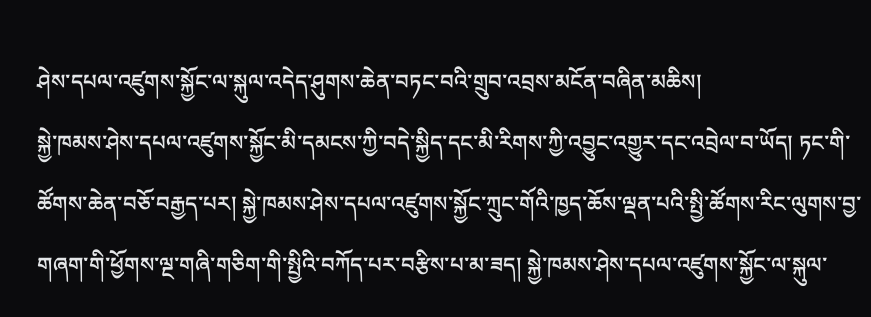ཤེས་དཔལ་འཛུགས་སྐྱོང་ལ་སྐུལ་འདེད་ཤུགས་ཆེན་བཏང་བའི་གྲུབ་འབྲས་མངོན་བཞིན་མཆིས།
སྐྱེ་ཁམས་ཤེས་དཔལ་འཛུགས་སྐྱོང་མི་དམངས་ཀྱི་བདེ་སྐྱིད་དང་མི་རིགས་ཀྱི་འབྱུང་འགྱུར་དང་འབྲེལ་བ་ཡོད། ཏང་གི་ཚོགས་ཆེན་བཅོ་བརྒྱད་པར། སྐྱེ་ཁམས་ཤེས་དཔལ་འཛུགས་སྐྱོང་ཀྲུང་གོའི་ཁྱད་ཆོས་ལྡན་པའི་སྤྱི་ཚོགས་རིང་ལུགས་བྱ་གཞག་གི་ཕྱོགས་ལྔ་གཞི་གཅིག་གི་སྤྱིའི་བཀོད་པར་བརྩིས་པ་མ་ཟད། སྐྱེ་ཁམས་ཤེས་དཔལ་འཛུགས་སྐྱོང་ལ་སྐུལ་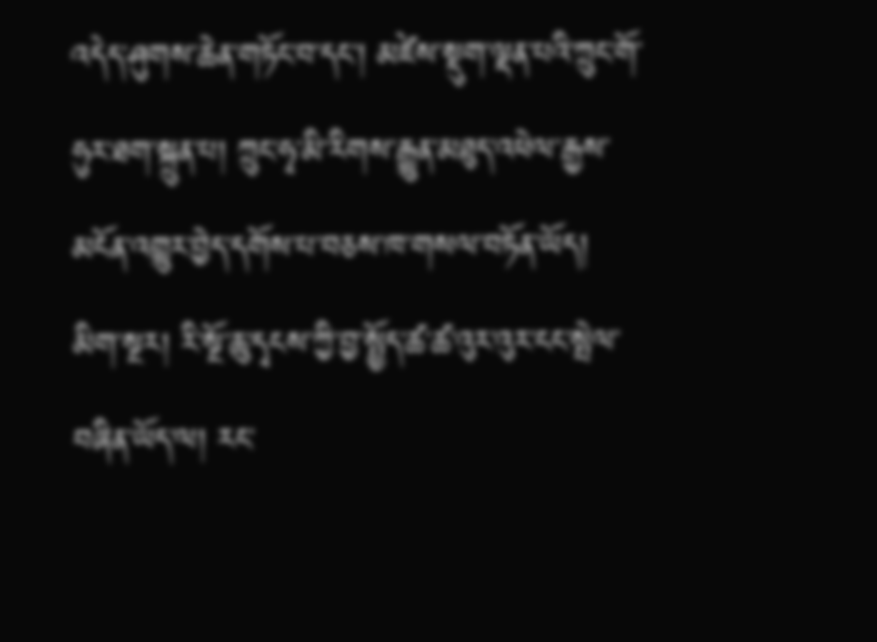འདེད་ཤུགས་ཆེན་གཏོང་བ་དང་། མཛེས་སྡུག་ལྡན་པའི་ཀྲུང་གོ་ཧུར་ཐག་སྐྲུན་པ། ཀྲུང་ཧྭ་མི་རིགས་རྒྱུན་མཐུད་འཕེལ་རྒྱས་མངོན་འགྱུར་བྱེད་དགོས་པ་བཅས་ཁ་གསལ་བཏོན་ཡོད།
མིག་སྔར། རི་སྔོ་ཆུ་དྭངས་ཀྱི་བྱ་སྤྱོད་ཚ་ཚ་འུར་འུར་ངང་སྤེལ་བཞིན་ཡོད་ལ། རང་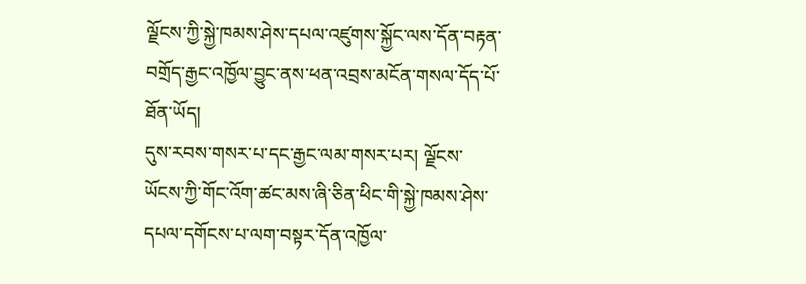ལྗོངས་ཀྱི་སྐྱེ་ཁམས་ཤེས་དཔལ་འཛུགས་སྐྱོང་ལས་དོན་བརྟན་བགྲོད་རྒྱང་འཁྱོལ་བྱུང་ནས་ཕན་འབྲས་མངོན་གསལ་དོད་པོ་ཐོན་ཡོད།
དུས་རབས་གསར་པ་དང་རྒྱང་ལམ་གསར་པར། ལྗོངས་ཡོངས་ཀྱི་གོང་འོག་ཚང་མས་ཞི་ཅིན་ཕིང་གི་སྐྱེ་ཁམས་ཤེས་དཔལ་དགོངས་པ་ལག་བསྟར་དོན་འཁྱོལ་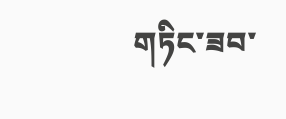གཏིང་ཟབ་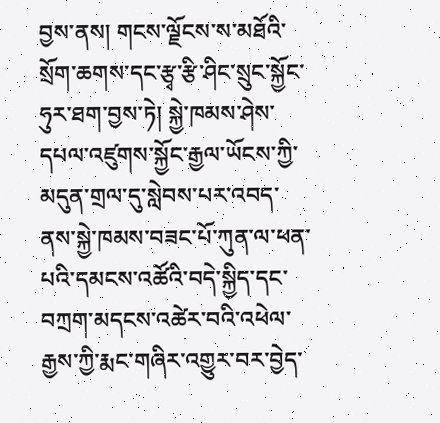བྱས་ནས། གངས་ལྗོངས་ས་མཐོའི་སྲོག་ཆགས་དང་རྩྭ་རྩི་ཤིང་སྲུང་སྐྱོང་ཧུར་ཐག་བྱས་ཏེ། སྐྱེ་ཁམས་ཤེས་དཔལ་འཛུགས་སྐྱོང་རྒྱལ་ཡོངས་ཀྱི་མདུན་གྲལ་དུ་སླེབས་པར་འབད་ནས་སྐྱེ་ཁམས་བཟང་པོ་ཀུན་ལ་ཕན་པའི་དམངས་འཚོའི་བདེ་སྐྱིད་དང་བཀྲག་མདངས་འཚེར་བའི་འཕེལ་རྒྱས་ཀྱི་རྨང་གཞིར་འགྱུར་བར་བྱེད་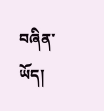བཞིན་ཡོད།